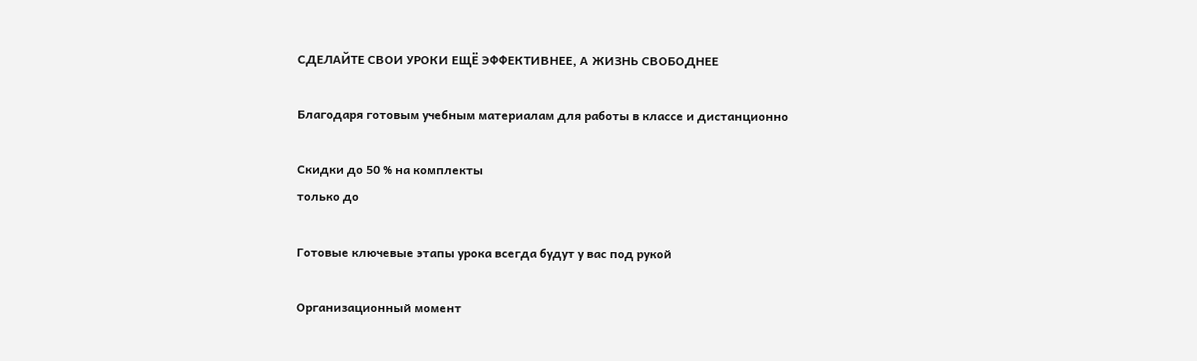СДЕЛАЙТЕ СВОИ УРОКИ ЕЩЁ ЭФФЕКТИВНЕЕ, А ЖИЗНЬ СВОБОДНЕЕ

Благодаря готовым учебным материалам для работы в классе и дистанционно

Скидки до 50 % на комплекты
только до

Готовые ключевые этапы урока всегда будут у вас под рукой

Организационный момент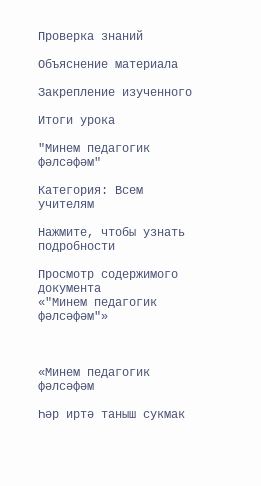Проверка знаний

Объяснение материала

Закрепление изученного

Итоги урока

"Минем педагогик фәлсәфәм"

Категория: Всем учителям

Нажмите, чтобы узнать подробности

Просмотр содержимого документа
«"Минем педагогик фәлсәфәм"»



«Минем педагогик фәлсәфәм

Һәр иртә таныш сукмак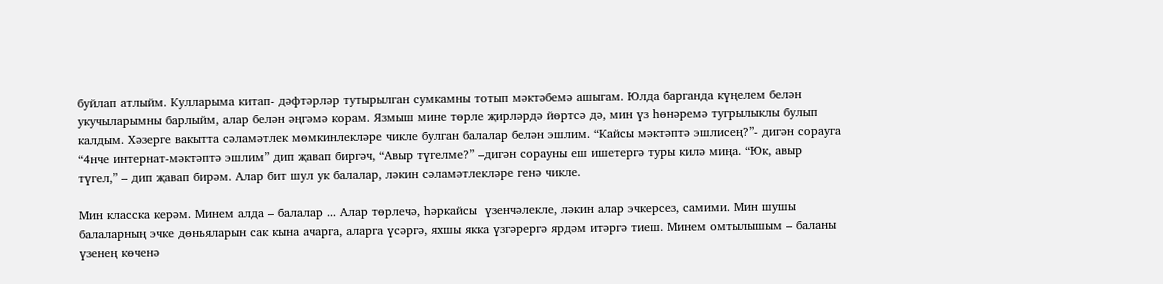буйлап атлыйм. Кулларыма китап- дәфтәрләр тутырылган сумкамны тотып мәктәбемә ашыгам. Юлда барганда күңелем белән укучыларымны барлыйм, алар белән әңгәмә корам. Язмыш мине төрле җирләрдә йөртсә дә, мин үз һөнәремә тугрылыклы булып калдым. Хәзерге вакытта сәламәтлек мөмкинлекләре чикле булган балалар белән эшлим. “Кайсы мәктәптә эшлисең?”- дигән сорауга “4нче интернат-мәктәптә эшлим” дип җавап биргәч, “Авыр түгелме?” –дигән сорауны еш ишетергә туры килә миңа. “Юк, авыр түгел,” – дип җавап бирәм. Алар бит шул ук балалар, ләкин сәламәтлекләре генә чикле.

Мин класска керәм. Минем алда – балалар ... Алар төрлечә, һәркайсы  үзенчәлекле, ләкин алар эчкерсез, самими. Мин шушы балаларның эчке дөньяларын сак кына ачарга, аларга үсәргә, яхшы якка үзгәрергә ярдәм итәргә тиеш. Минем омтылышым – баланы үзенең көченә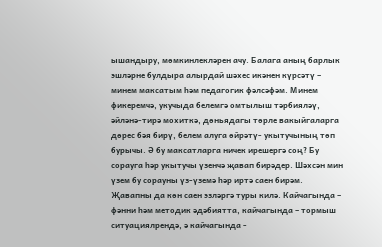ышандыру, мөмкинлекләрен ачу. Балага аның барлык эшләрне булдыра алырдай шәхес икәнен күрсәтү – минем максатым һәм педагогик фәлсәфәм. Минем фикеремчә, укучыда белемгә омтылыш тәрбияләү, әйләнә-тирә мохиткә, дөньядагы төрле вакыйгаларга дөрес бәя бирү, белем алуга өйрәтү- укытучының төп бурычы. Ә бу максатларга ничек ирешергә соң? Бу сорауга һәр укытучы үзенчә җавап бирәдер. Шәхсән мин үзем бу сорауны үз-үземә һәр иртә саен бирәм. Җавапны да көн саен эзләргә туры килә. Кайчагында – фәнни һәм методик әдәбиятта, кайчагында – тормыш ситуациялрендә, ә кайчагында -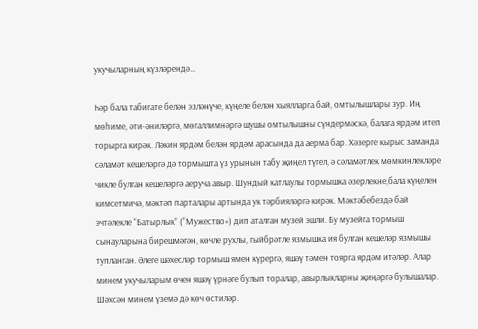укучыларның күзләрендә…

Һәр бала табигате белән эзләнүче, күңеле белән хыялларга бай, омтылышлары зур. Иң мөһиме, әти-әниләргә, мөгаллимнәргә шушы омтылышны сүндермәскә, балага ярдәм итеп торырга кирәк. Ләкин ярдәм белән ярдәм арасында да аерма бар. Хәзерге кырыс заманда сәламәт кешеләргә дә тормышта үз урынын табу җиңел түгел, ә сәламәтлек мөмкинлекләре чикле булган кешеләргә аеруча авыр. Шундый катлаулы тормышка әзерлекне,бала күңелен кимсетмичә, мәктәп парталары артында ук тәрбияләргә кирәк. Мәктәбебездә бай эчтәлекле “Батырлык” (“Мужество») дип аталган музей эшли. Бу музейга тормыш сынауларына бирешмәгән, көчле рухлы, гыйбрәтле язмышка ия булган кешеләр язмышы тупланган. Әлеге шәхесләр тормыш ямен күрергә, яшәү тәмен тоярга ярдәм итәләр. Алар минем укучыларым өчен яшәү үрнәге булып торалар, авырлыкларны җиңәргә булышалар. Шәхсән минем үземә дә көч өстиләр.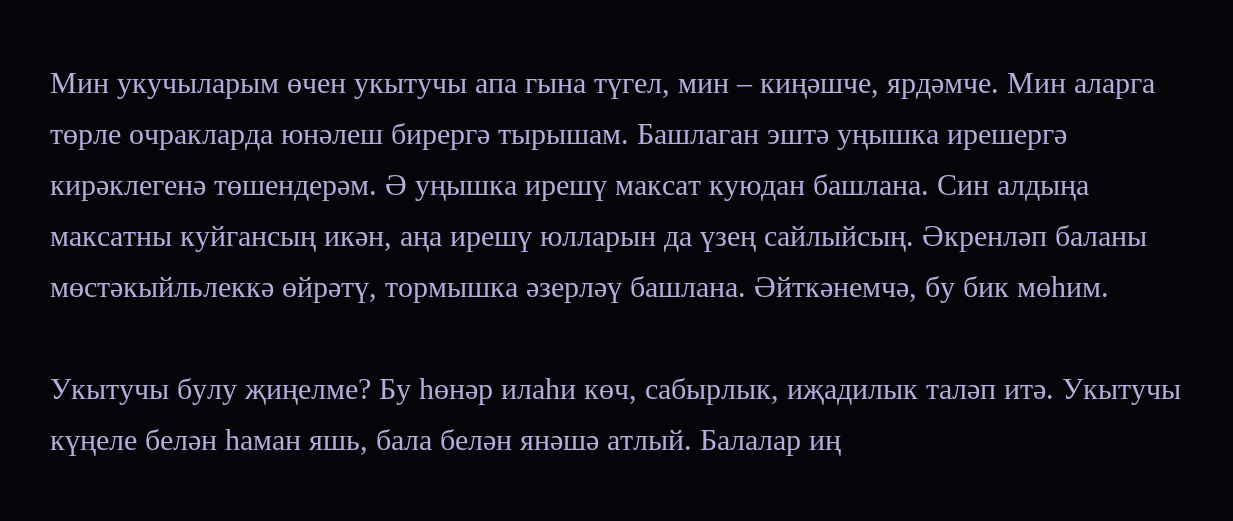Мин укучыларым өчен укытучы апа гына түгел, мин – киңәшче, ярдәмче. Мин аларга төрле очракларда юнәлеш бирергә тырышам. Башлаган эштә уңышка ирешергә кирәклегенә төшендерәм. Ә уңышка ирешү максат куюдан башлана. Син алдыңа максатны куйгансың икән, аңа ирешү юлларын да үзең сайлыйсың. Әкренләп баланы мөстәкыйльлеккә өйрәтү, тормышка әзерләү башлана. Әйткәнемчә, бу бик мөһим.

Укытучы булу җиңелме? Бу һөнәр илаһи көч, сабырлык, иҗадилык таләп итә. Укытучы күңеле белән һаман яшь, бала белән янәшә атлый. Балалар иң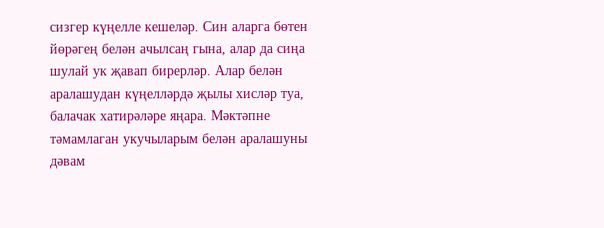сизгер күңелле кешеләр. Син аларга бөтен йөрәгең белән ачылсаң гына, алар да сиңа шулай ук җавап бирерләр. Алар белән аралашудан күңелләрдә җылы хисләр туа, балачак хатирәләре яңара. Мәктәпне тәмамлаган укучыларым белән аралашуны дәвам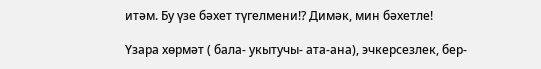итәм. Бу үзе бәхет түгелмени!? Димәк, мин бәхетле!

Үзара хөрмәт ( бала- укытучы- ата-ана), эчкерсезлек, бер-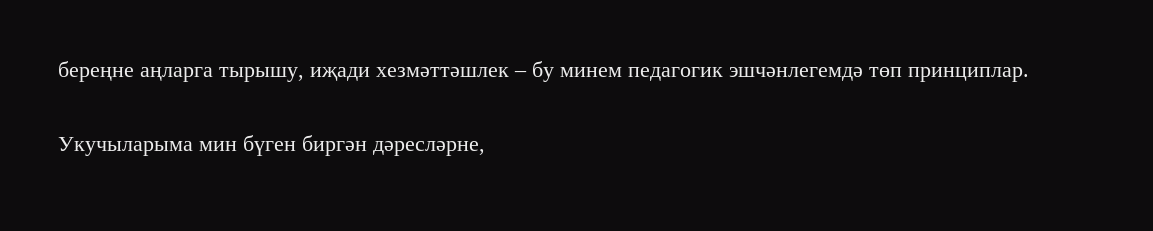береңне аңларга тырышу, иҗади хезмәттәшлек – бу минем педагогик эшчәнлегемдә төп принциплар.

Укучыларыма мин бүген биргән дәресләрне,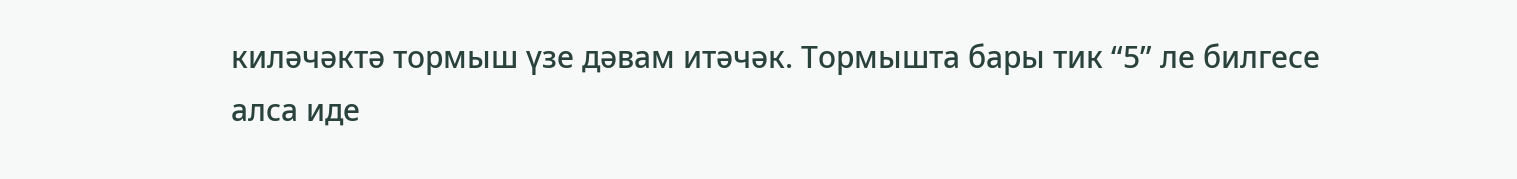киләчәктә тормыш үзе дәвам итәчәк. Тормышта бары тик “5” ле билгесе алса иде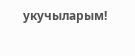укучыларым!